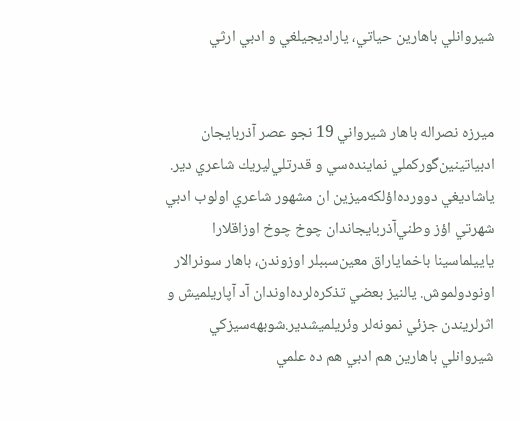شيروانلي‌ باهارين‌ حياتي‌، ياراديجيلغي‌ و ادبي‌ ارثي‌


ميرزه‌ نصراله‌ باهار شيرواني‌ 19 نجو عصر آذربايجان‌ ادبياتينين‌گوركملي‌ نماينده‌سي‌ و قدرتلي‌ليريك‌ شاعري‌ دير. ياشاديغي‌ دوورده‌اؤلكه‌ميزين‌ ان‌ مشهور شاعري‌ اولوب‌ ادبي‌ شهرتي‌ اؤز وطني‌آذربايجاندان‌ چوخ‌ چوخ‌ اوزاقلارا ياييلماسينا باخماياراق‌ معين‌سببلر اوزوندن‌، باهار سونرالار اونودولموش‌. يالنيز بعضي‌ تذكره‌لرده‌اوندان‌ آد آپاريلميش‌ و اثرلريندن‌ جزئي‌ نمونه‌لر وئريلميشدير.شوبهه‌سيزكي‌ شيروانلي‌ باهارين‌ هم‌ ادبي‌ هم‌ ده‌ علمي‌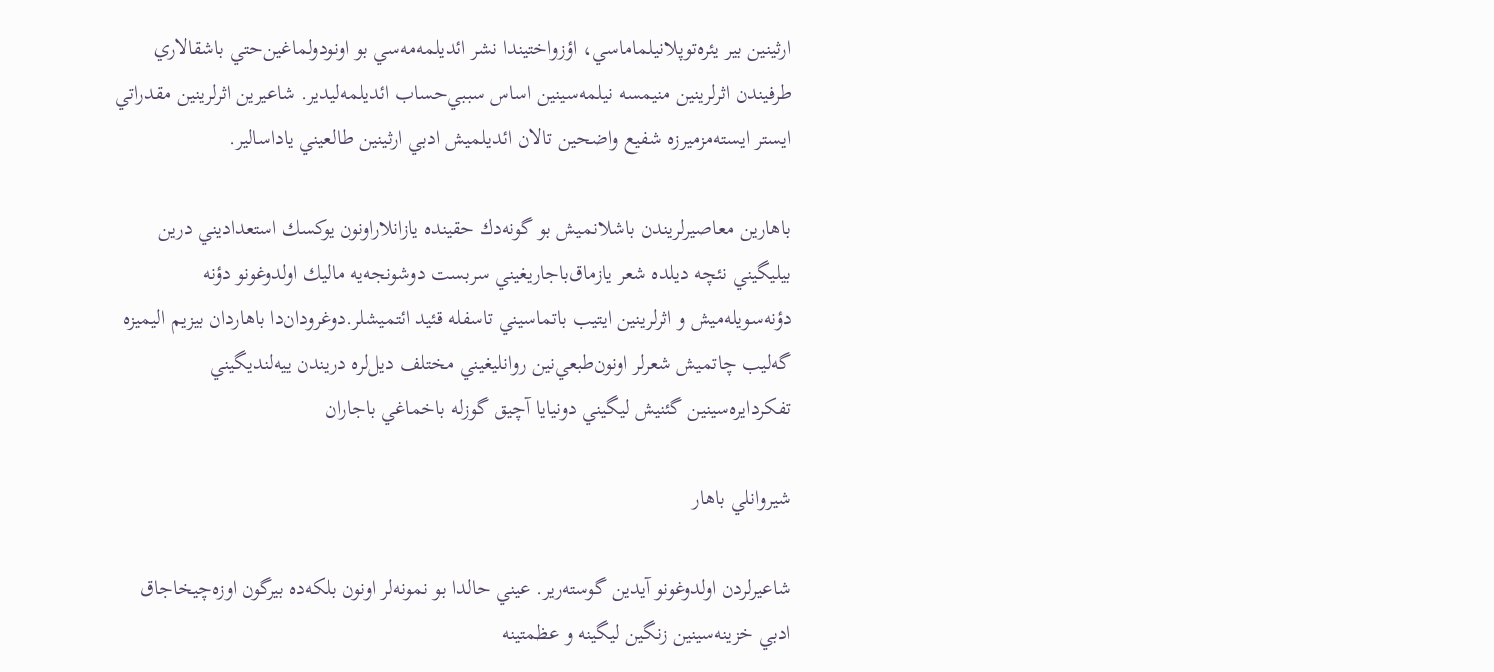ارثينين‌ بير يئره‌توپلانيلماماسي‌، اؤزواختيندا نشر ائديلمه‌مه‌سي‌ بو اونودولماغين‌حتي‌ باشقالاري‌ طرفيندن‌ اثرلرينين‌ منيمسه‌ نيلمه‌سينين‌ اساس‌ سببي‌حساب‌ ائديلمه‌ليدير. شاعيرين‌ اثرلرينين‌ مقدراتي‌ ايستر ايسته‌مزميرزه‌ شفيع‌ واضحين‌ تالان‌ ائديلميش‌ ادبي‌ ارثينين‌ طالعيني‌ ياداسالير.

باهارين‌ معاصيرلريندن‌ باشلانميش‌ بو گونه‌دك‌ حقينده‌ يازانلاراونون‌ يوكسك‌ استعداديني‌ درين‌ بيليگيني‌ نئچه‌ ديلده‌ شعر يازماق‌باجاريغيني‌ سربست‌ دوشونجه‌يه‌ ماليك‌ اولدوغونو دؤنه‌ دؤنه‌سويله‌ميش‌ و اثرلرينين‌ ايتيب‌ باتماسيني‌ تاسفله‌ قئيد ائتميشلر.دوغرودان‌دا باهاردان‌ بيزيم‌ اليميزه‌ گه‌ليب‌ چاتميش‌ شعرلر اونون‌طبعي‌نين‌ روانليغيني‌ مختلف‌ ديل‌لره‌ دريندن‌ ييه‌لنديگيني‌ تفكردايره‌سينين‌ گئنيش‌ ليگيني‌ دونيايا آچيق‌ گوزله‌ باخماغي‌ باجاران‌

شيروانلي‌ باهار

شاعيرلردن‌ اولدوغونو آيدين‌ گوسته‌رير. عيني‌ حالدا بو نمونه‌لر اونون‌ بلكه‌ده‌ بيرگون‌ اوزه‌چيخاجاق‌ ادبي‌ خزينه‌سينين‌ زنگين‌ ليگينه‌ و عظمتينه‌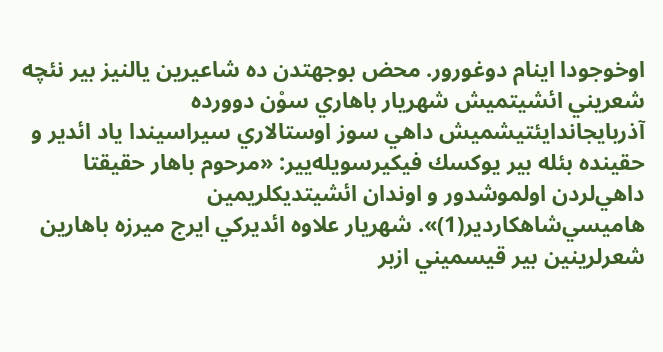اوخوجودا اينام‌ دوغورور. محض‌ بوجهتدن‌ ده‌ شاعيرين‌ يالنيز بير نئچه‌ شعريني‌ ائشيتميش‌ شهريار باهاري‌ سوْن‌ دوورده‌ آذربايجاندايئتيشميش‌ داهي‌ سوز اوستالاري‌ سيراسيندا ياد ائدير و حقينده‌ بئله‌ بير يوكسك‌ فيكيرسويله‌يير: «مرحوم‌ باهار حقيقتا داهي‌لردن‌ اولموشدور و اوندان‌ ائشيتديكلريمين‌ هاميسي‌شاهكاردير(1)». شهريار علاوه‌ ائديركي‌ ايرج‌ ميرزه‌ باهارين‌ شعرلرينين‌ بير قيسميني‌ ازبر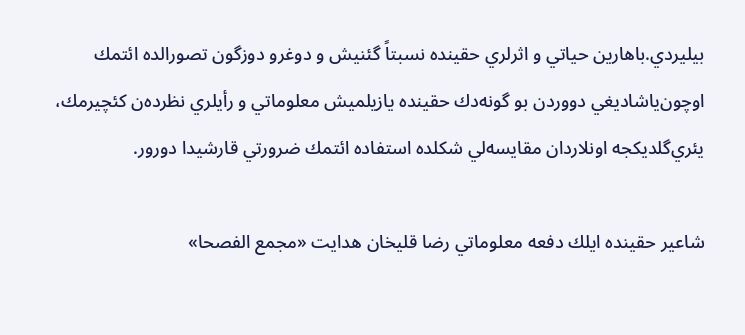بيليردي‌.باهارين‌ حياتي‌ و اثرلري‌ حقينده‌ نسبتاً گئنيش‌ و دوغرو دوزگون‌ تصورالده‌ ائتمك‌ اوچون‌ياشاديغي‌ دووردن‌ بو گونه‌دك‌ حقينده‌ يازيلميش‌ معلوماتي‌ و رأيلري‌ نظرده‌ن‌ كئچيرمك‌، يئري‌گلديكجه‌ اونلاردان‌ مقايسه‌لي‌ شكلده‌ استفاده‌ ائتمك‌ ضرورتي‌ قارشيدا دورور.

شاعير حقينده‌ ايلك‌ دفعه‌ معلوماتي‌ رضا قليخان‌ هدايت‌ «مجمع‌ الفصحا»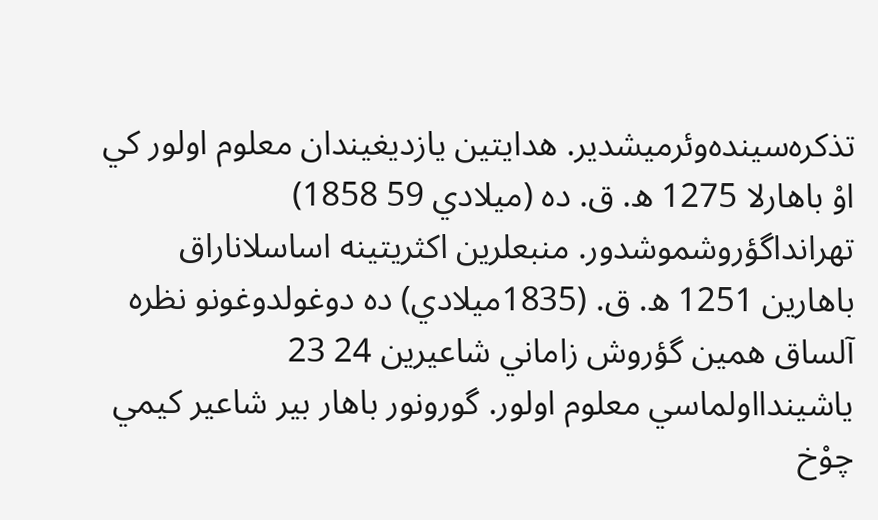تذكره‌سينده‌وئرميشدير. هدايتين‌ يازديغيندان‌ معلوم‌ اولور كي‌ اوْ باهارلا 1275 ه. ق‌. ده‌ (ميلادي‌ 59 1858) تهرانداگؤروشموشدور. منبعلرين‌ اكثريتينه‌ اساسلاناراق‌ باهارين‌ 1251 ه. ق‌. (1835ميلادي‌) ده‌ دوغولدوغونو نظره‌ آلساق‌ همين‌ گؤروش‌ زاماني‌ شاعيرين‌ 24 23 ياشيندااولماسي‌ معلوم‌ اولور. گورونور باهار بير شاعير كيمي‌ چوْخ‌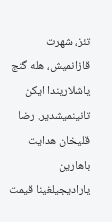تئز، شهرت‌ قازانميش‌، هله‌ گنج‌ ياشلاريندا ايكن‌ تانينميشدير. رضا قليخان‌ هدايت‌ باهارين‌ ياراديجيلغينا قيمت‌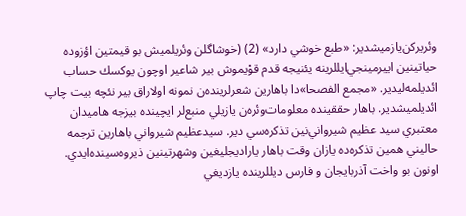وئريركن‌يازميشدير: «طبع‌ خوشي‌ دارد» (2) (خوشاگلن‌ وئريلميش‌ بو قيمتين‌ اؤزوده‌ حياتينين‌ اييرمينجي‌ايللرينه‌ يئنيجه‌ قدم‌ قوْيموش‌ بير شاعير اوچون‌ يوكسك‌ حساب‌ ائديلمه‌ليدير. «مجمع‌ الفصحا»دا باهارين‌ شعرلرينده‌ن‌ نمونه‌ اولاراق‌ بير نئچه‌ بيت‌ چاپ‌ ائديلميشدير. باهار حققينده‌ معلومات‌وئره‌ن‌ يازيلي‌ منبع‌لر ايچينده‌ بيزجه‌ هاميدان‌ معتبري‌ سيد عظيم‌ شيرواني‌نين‌ تذكره‌سي‌ دير. سيدعظيم‌ شيرواني‌ باهارين‌ ترجمه‌ حاليني‌ همين‌ تذكره‌ده‌ يازان‌ وقت‌ باهار ياراديجليغين‌ وشهرتينين‌ ذيروه‌سينده‌ايدي‌. اونون‌ بو واخت‌ آذربايجان‌ و فارس‌ ديللرينده‌ يازديغي‌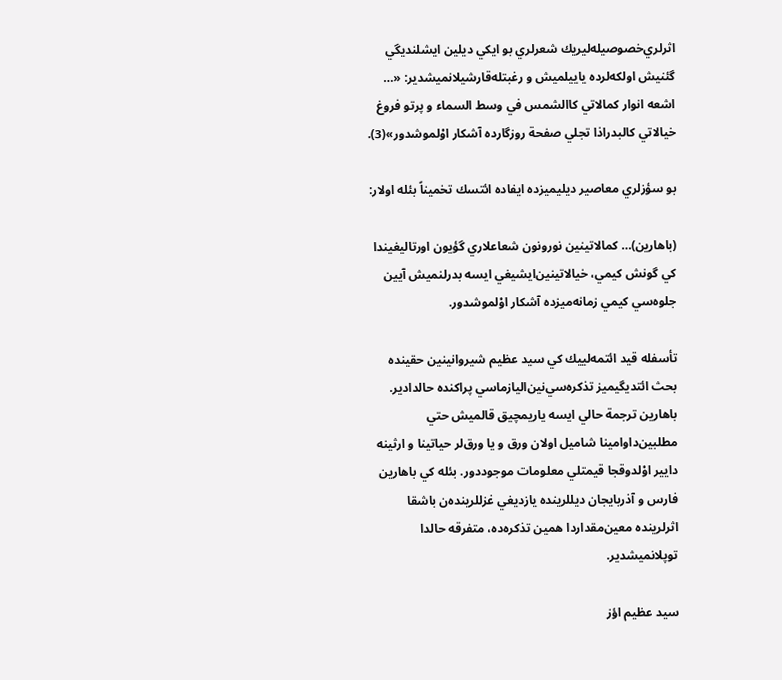اثرلري‌خصوصيله‌ليريك‌ شعرلري‌ بو ايكي‌ ديلين‌ ايشلنديگي‌ گئنيش‌ اولكه‌لرده‌ ياييلميش‌ و رغبتله‌قارشيلانميشدير: «… اشعه‌ انوار كمالاتي‌ كاالشمس‌ في‌ وسط‌ السماء و پرتو فروغ‌ خيالاتي‌ كالبدراذا تجلي‌ صفحة‌ روزگارده‌ آشكار اوْلموشدور»(3).

بو سؤزلري‌ معاصير ديليميزده‌ ايفاده‌ ائتسك‌ تخميناً بئله‌ اولار:

(باهارين‌)… كمالاتينين‌ نورونون‌ شعاعلاري‌ گؤيون‌ اورتاليغيندا كي‌ گونش‌ كيمي‌، خيالاتينين‌ايشيغي‌ ايسه‌ بدرلنميش‌ آيين‌ جلوه‌سي‌ كيمي‌ زمانه‌ميزده‌ آشكار اوْلموشدور.

تأسفله‌ قيد ائتمه‌لييك‌ كي‌ سيد عظيم‌ شيروانينين‌ حقينده‌ بحث‌ ائتديگيميز تذكره‌سي‌نين‌اليازماسي‌ پراكنده‌ حالدادير. باهارين‌ ترجمة‌ حالي‌ ايسه‌ ياريمچيق‌ قالميش‌ حتي‌ مطلبين‌داوامينا شاميل‌ اولان‌ ورق‌ و يا ورق‌لر حياتينا و ارثينه‌ دايير اوْلدوقجا قيمتلي‌ معلومات‌ موجوددور. بئله‌ كي‌ باهارين‌ فارس‌ و آذربايجان‌ ديللرينده‌ يازديغي‌ غزللرينده‌ن‌ باشقا اثرلرينده‌ معين‌مقداردا همين‌ تذكره‌ده‌، متفرقه‌ حالدا توپلانميشدير.

سيد عظيم‌ اؤز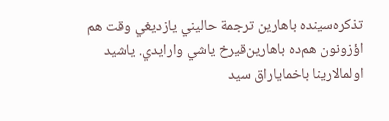تذكره‌سينده‌ باهارين‌ ترجمة‌ حاليني‌ يازديغي‌ وقت‌ هم‌ اؤزونون‌ هم‌ده‌ باهارين‌قيرخ‌ ياشي‌ وارايدي‌. ياشيد اولمالارينا باخماياراق‌ سيد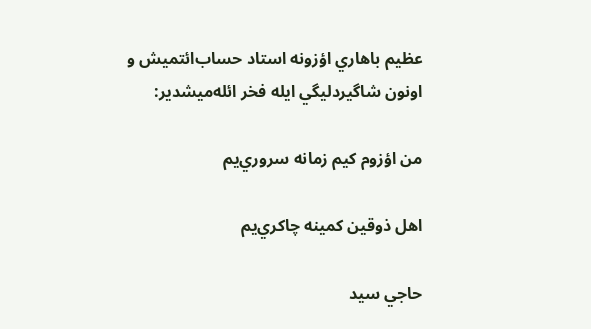عظيم‌ باهاري‌ اؤزونه‌ استاد حساب‌ائتميش‌ و اونون‌ شاگيردليگي‌ ايله‌ فخر ائله‌ميشدير:

من‌ اؤزوم‌ كيم‌ زمانه‌ سروري‌يم‌

اهل‌ ذوقين‌ كمينه‌ چاكري‌يم‌

حاجي‌ سيد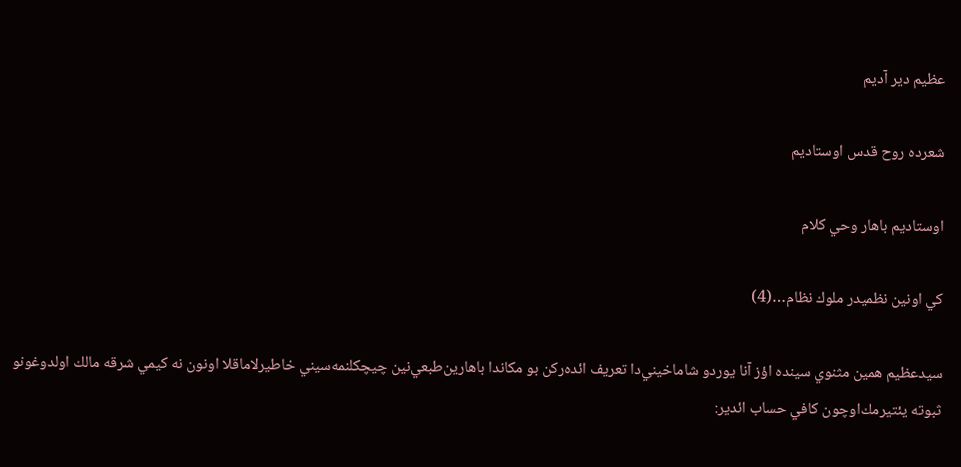عظيم‌ دير آديم‌

شعرده‌ روح‌ قدس‌ اوستاديم‌

اوستاديم‌ باهار وحي‌ كلام‌

كي‌ اونين‌ نظميدر ملوك‌ نظام‌…(4)

سيدعظيم‌ همين‌ مثنوي‌ سينده‌ اؤز آنا يوردو شاماخيني‌دا تعريف‌ ائده‌ركن‌ بو مكاندا باهارين‌طبعي‌نين‌ چيچكلنمه‌سيني‌ خاطيرلاماقلا اونون‌ نه‌ كيمي‌ شرقه‌ مالك‌ اولدوغونو ثبوته‌ يئتيرمك‌اوچون‌ كافي‌ حساب‌ ائدير: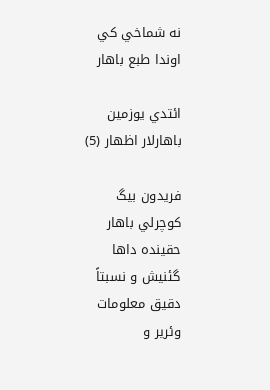نه‌ شماخي‌ كي‌ اوندا طبع‌ باهار

ائتدي‌ يوزمين‌ باهارلار اظهار (5)

فريدون‌ بيگ‌ كوچرلي‌ باهار حقينده‌ داها گئنيش‌ و نسبتاً دقيق‌ معلومات‌ وئرير و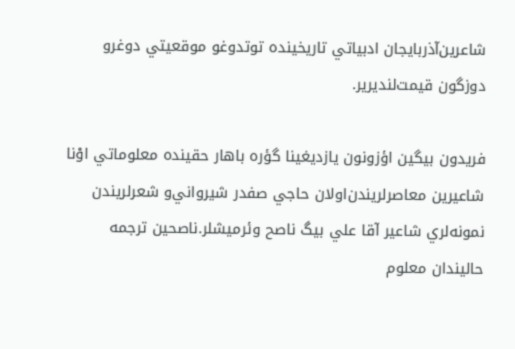شاعرين‌آذربايجان‌ ادبياتي‌ تاريخينده‌ توتدوغو موقعيتي‌ دوغرو دوزگون‌ قيمت‌لنديرير.

فريدون‌ بيگين‌ اؤزونون‌ يازديغينا گؤره‌ باهار حقينده‌ معلوماتي‌ اوْنا شاعيرين‌ معاصرلريندن‌اولان‌ حاجي‌ صفدر شيرواني‌و شعرلريندن‌ نمونه‌لري‌ شاعير آقا علي‌ بيگ‌ ناصح‌ وئرميشلر.ناصحين‌ ترجمه‌ حاليندان‌ معلوم‌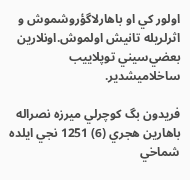اولور كي‌ او باهارلاگؤروشموش‌ و اثرلريله‌ تانيش‌ اولموش‌.اونلارين‌ بعضي‌سيني‌ توپلاييب‌ ساخلاميشدير.

فريدون‌ بگ‌ كوچرلي‌ ميرزه‌ نصراله‌ باهارين‌ هجري‌ (6) 1251 نجي‌ ايلده‌ شماخي‌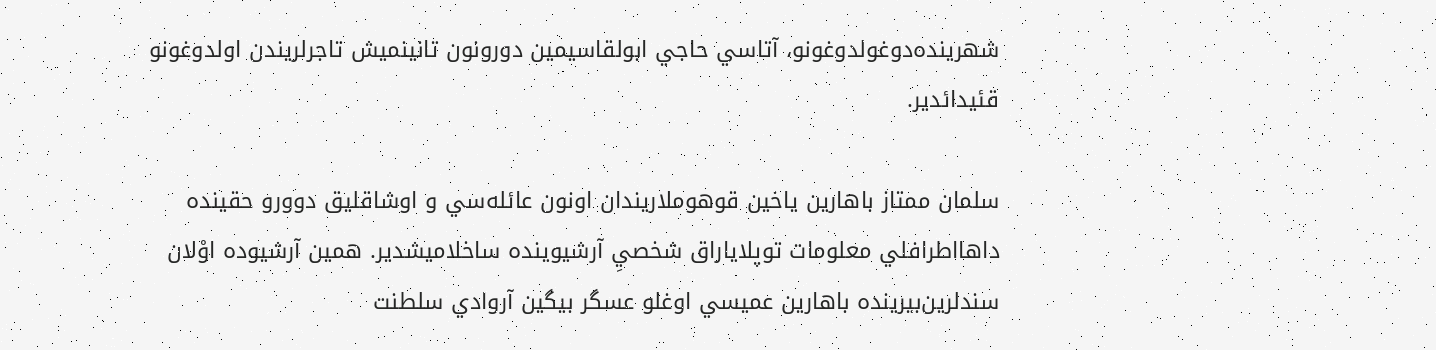شهرينده‌دوغولدوغونو، آتاسي‌ حاجي‌ ابولقاسيمين‌ دورونون‌ تانينميش‌ تاجرلريندن‌ اولدوغونو قئيدائدير.

سلمان‌ ممتاز باهارين‌ ياخين‌ قوهوملاريندان‌ اونون‌ عائله‌سي‌ و اوشاقليق‌ دوورو حقينده‌ داهااطرافلي‌ معلومات‌ توپلاياراق‌ شخصي‌ِ آرشيوينده‌ ساخلاميشدير. همين‌ آرشيوده‌ اوْلان‌ سندلرين‌بيرينده‌ باهارين‌ عميسي‌ اوغلو عسگر بيگين‌ آروادي‌ سلطنت‌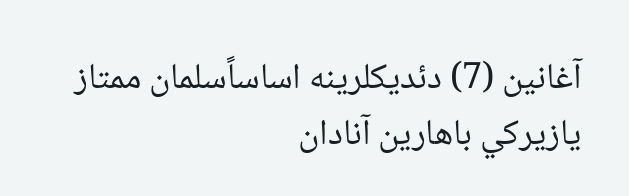آغانين‌ (7) دئديكلرينه‌ اساساًسلمان‌ ممتاز يازيركي‌ باهارين‌ آنادان‌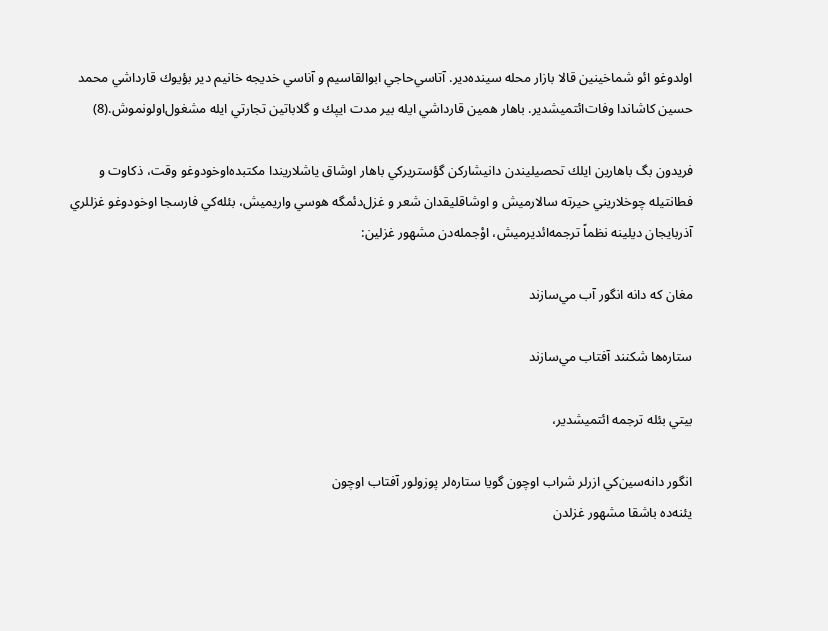اولدوغو ائو شماخينين‌ قالا بازار محله‌ سينده‌دير. آتاسي‌حاجي‌ ابوالقاسيم‌ و آناسي‌ خديجه‌ خانيم‌ دير بؤيوك‌ قارداشي‌ محمد حسين‌ كاشاندا وفات‌ائتميشدير. باهار همين‌ قارداشي‌ ايله‌ بير مدت‌ ايپك‌ و گلاباتين‌ تجارتي‌ ايله‌ مشغول‌اولونموش‌.(8)

فريدون‌ بگ‌ باهارين‌ ايلك‌ تحصيليندن‌ دانيشاركن‌ گؤستريركي‌ باهار اوشاق‌ ياشلاريندا مكتبده‌اوخودوغو وقت‌، ذكاوت‌ و فطانتيله‌ چوخلاريني‌ حيرته‌ سالارميش‌ و اوشاقليقدان‌ شعر و غزل‌دئمگه‌ هوسي‌ واريميش‌، بئله‌كي‌ فارسجا اوخودوغو غزللري‌ آذربايجان‌ ديلينه‌ نظماً ترجمه‌ائديرميش‌، اوْجمله‌دن‌ مشهور غزلين‌:

مغان‌ كه‌ دانه‌ انگور آب‌ مي‌سازند

ستاره‌ها شكنند آفتاب‌ مي‌سازند

بيتي‌ بئله‌ ترجمه‌ ائتميشدير،

انگور دانه‌سين‌كي‌ ازرلر شراب‌ اوچون‌ گويا ستاره‌لر پوزولور آفتاب‌ اوچون‌
يئنه‌ده‌ باشقا مشهور غزلدن‌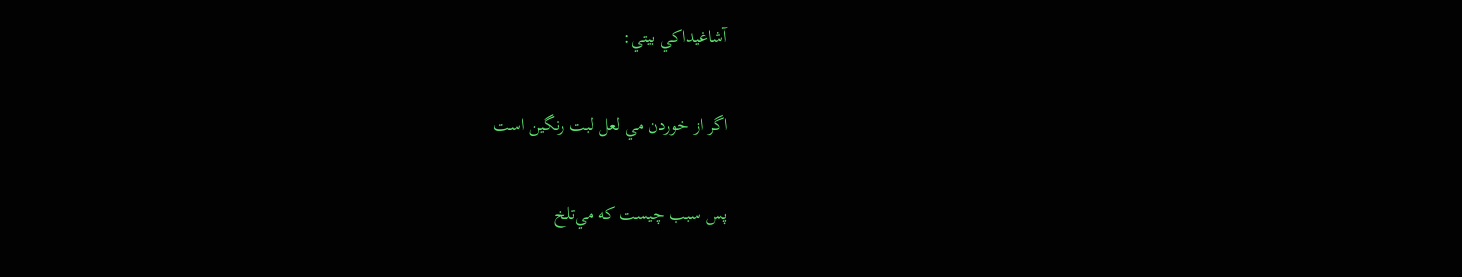آشاغيداكي‌ بيتي‌:

اگر از خوردن‌ مي‌ لعل‌ لبت‌ رنگين‌ است‌

پس‌ سبب‌ چيست‌ كه‌ مي‌تلخ‌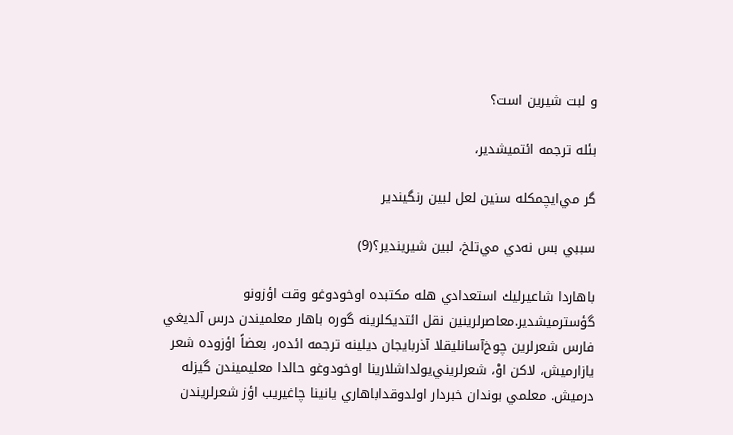و لبت‌ شيرين‌ است‌؟

بئله‌ ترجمه‌ ائتميشدير،

گر مي‌ايچمكله‌ سنين‌ لعل‌ لبين‌ رنگيندير

سببي‌ بس‌ نه‌دي‌ مي‌تلخ‌، لبين‌ شيريندير؟(9)

باهاردا شاعيرليك‌ استعدادي‌ هله‌ مكتبده‌ اوخودوغو وقت‌ اؤزونو گؤسترميشدير.معاصرلرينين‌ نقل‌ ائتديكلرينه‌ گوره‌ باهار معلميندن‌ درس‌ آلديغي‌ فارس‌ شعرلرين‌ چوخ‌آسانليقلا آذربايجان‌ ديلينه‌ ترجمه‌ ائده‌ر، بعضاً اؤزوده‌ شعر يازارميش‌، لاكن‌ اوْ، شعرلريني‌يولداشلارينا اوخودوغو حالدا معليميندن‌ گيزله‌ درميش‌. معلمي‌ بوندان‌ خبردار اولدوقداباهاري‌ يانينا چاغيريب‌ اؤز شعرلريندن‌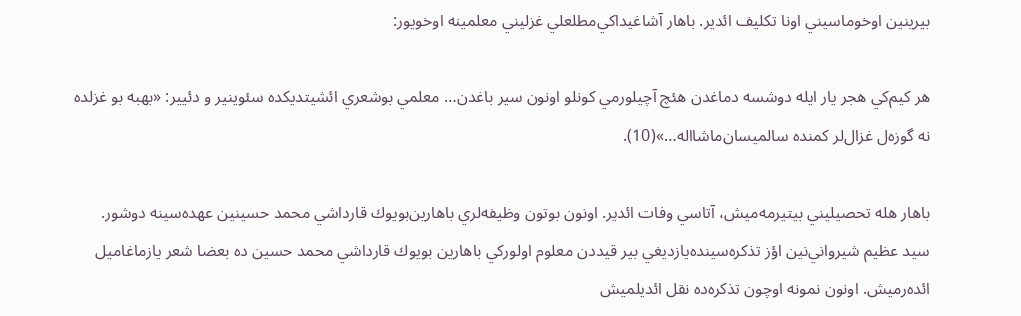بيرينين‌ اوخوماسيني‌ اونا تكليف‌ ائدير. باهار آشاغيداكي‌مطلعلي‌ غزليني‌ معلمينه‌ اوخويور:

هر كيم‌كي‌ هجر يار ايله‌ دوشسه‌ دماغدن‌ هئچ‌ آچيلورمي‌ كونلو اونون‌ سير باغدن‌… معلمي‌ بوشعري‌ ائشيتديكده‌ سئوينير و دئيير: «بهبه‌ بو غزلده‌ نه‌ گوزه‌ل‌ غزال‌لر كمنده‌ سالميسان‌ماشااله‌…»(10).

باهار هله‌ تحصيليني‌ بيتيرمه‌ميش‌، آتاسي‌ وفات‌ ائدير. اونون‌ بوتون‌ وظيفه‌لري‌ باهارين‌بويوك‌ قارداشي‌ محمد حسينين‌ عهده‌سينه‌ دوشور. سيد عظيم‌ شيرواني‌نين‌ اؤز تذكره‌سينده‌يازديغي‌ بير قيددن‌ معلوم‌ اولوركي‌ باهارين‌ بويوك‌ قارداشي‌ محمد حسين‌ ده‌ بعضا شعر يازماغاميل‌ ائده‌رميش‌. اونون‌ نمونه‌ اوچون‌ تذكره‌ده‌ نقل‌ ائديلميش‌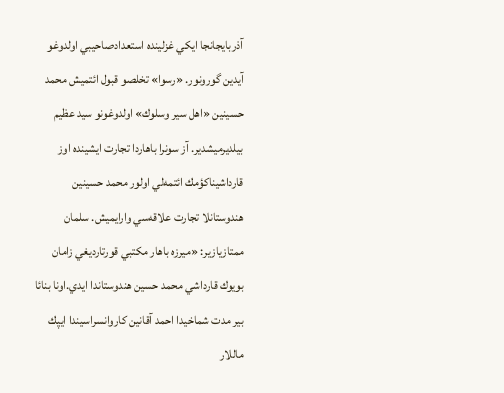آذربايجانجا ايكي‌ غزلينده‌ استعدادصاحيبي‌ اولدوغو آيدين‌ گورونور. «رسوا» تخلصو قبول‌ ائتميش‌ محمد حسينين‌ «اهل‌ سير وسلوك‌» اولدوغونو سيد عظيم‌ بيلديرميشدير. آز سونرا باهاردا تجارت‌ ايشينده‌ اوز قارداشيناكؤمك‌ ائتمه‌لي‌ اولور محمد حسينين‌ هندوستانلا تجارت‌ علاقه‌سي‌ وارايميش‌. سلمان‌ ممتازيازير: «ميرزه‌ باهار مكتبي‌ قورتارديغي‌ زامان‌ بويوك‌ قارداشي‌ محمد حسين‌ هندوستاندا ايدي‌.اونا بنائا بير مدت‌ شماخيدا احمد آقانين‌ كاروانسراسيندا ايپك‌ ماللار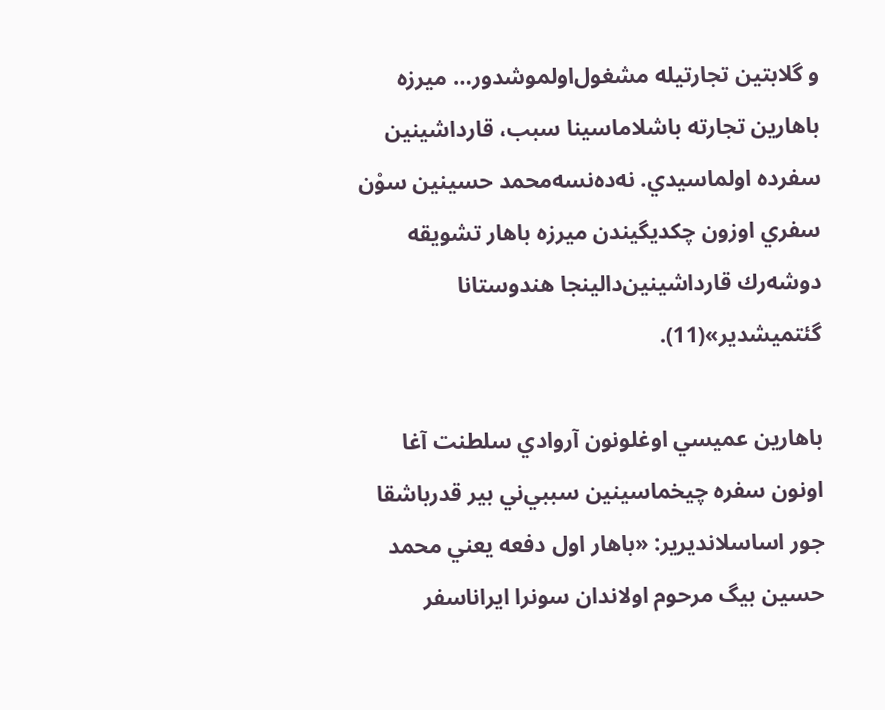و گلابتين‌ تجارتيله‌ مشغول‌اولموشدور… ميرزه‌ باهارين‌ تجارته‌ باشلاماسينا سبب‌، قارداشينين‌ سفرده‌ اولماسيدي‌. نه‌ده‌نسه‌محمد حسينين‌ سوْن‌ سفري‌ اوزون‌ چكديگيندن‌ ميرزه‌ باهار تشويقه‌ دوشه‌رك‌ قارداشينين‌دالينجا هندوستانا گئتميشدير»(11).

باهارين‌ عميسي‌ اوغلونون‌ آروادي‌ سلطنت‌ آغا اونون‌ سفره‌ چيخماسينين‌ سببي‌ني‌ بير قدرباشقا جور اساسلانديرير: «باهار اول‌ دفعه‌ يعني‌ محمد حسين‌ بيگ‌ مرحوم‌ اولاندان‌ سونرا ايراناسفر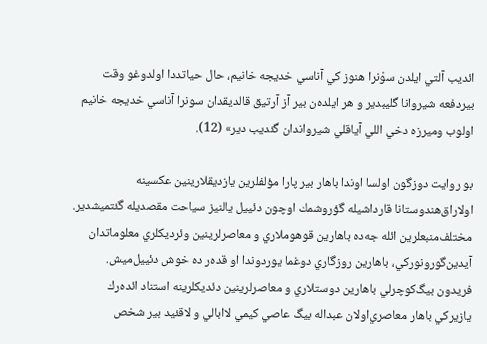ائديب‌ آلتي‌ ايلدن‌ سوْنرا هنوز كي‌ آناسي‌ خديجه‌ خانيم‌، حال‌ حياتددا اولدوغو وقت‌ بيردفعه‌ شيروانا گليبدير و هر ايلده‌ن‌ بير آز آرتيق‌ قالديقدان‌ سونرا آناسي‌ خديجه‌ خانيم‌ اولوب‌ وميرزه‌ دخي‌ اللي‌ آياقلي‌ شيرواندان‌ گئديب‌ دير» (12).

بو روايت‌ دوزگون‌ اولسا اوندا باهار بير پارا مؤلفلرين‌ يازديقلارينين‌ عكسينه‌ اولاراق‌هندوستانا قارداشيله‌ گؤروشمك‌ اوچون‌ دئييل‌ يالنيز سياحت‌ مقصديله‌ گئتميشدير. مختلف‌منبعلرين‌ ائله‌ جه‌ده‌ باهارين‌ قوهوملاري‌ و معاصرلرينين‌ وئرديكلري‌ معلوماتدان‌ آيدين‌گورونوركي‌، باهارين‌ روزگاري‌ دوغما يوردوندا او قده‌ر ده‌ خوش‌ دئييل‌ميش‌. فريدون‌ بيگ‌كوچرلي‌ باهارين‌ دوستلاري‌ و معاصرلرينين‌ دئديكلرينه‌ استناد ائده‌رك‌ يازيركي‌ باهار معاصري‌اولان‌ عبداله‌ بيگ‌ عاصي‌ كيمي‌ لاابالي‌ و لاقئيد بير شخص‌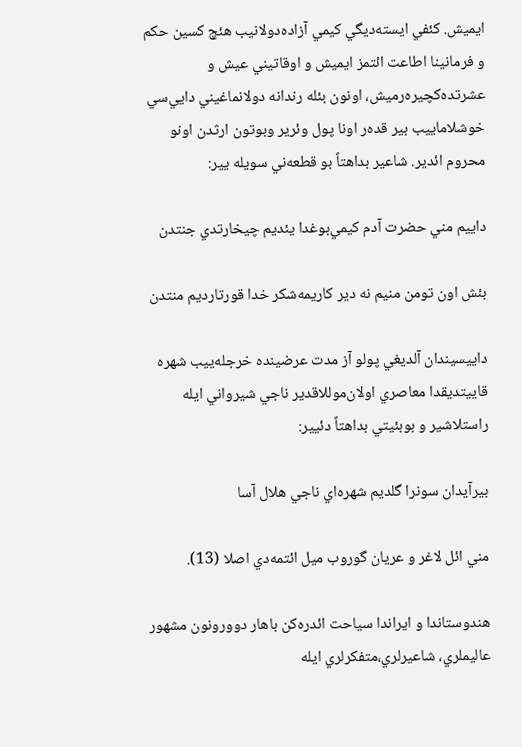ايميش‌. كئفي‌ ايسته‌ديگي‌ كيمي‌ آزاده‌دولانيب‌ هئچ‌ كسين‌ حكم‌ و فرمانينا اطاعت‌ ائتمز ايميش‌ و اوقاتيني‌ عيش‌ و عشرتده‌كچيره‌رميش‌، اونون‌ بئله‌ رندانه‌ دولانماغيني‌ دايي‌سي‌ خوشلاماييب‌ بير قده‌ر اونا پول‌ وئرير وبوتون‌ ارثدن‌ اونو محروم‌ ائدير. شاعير بداهتاً بو قطعه‌ني‌ سويله‌ يير:

داييم‌ مني‌ حضرت‌ آدم‌ كيمي‌بوغدا يئديم‌ چيخارتدي‌ جنتدن‌

بئش‌ اون‌ تومن‌ منيم‌ نه‌ دير كاريمه‌شكر خدا قورتارديم‌ منتدن‌

داييسيندان‌ آلديغي‌ پولو آز مدت‌ عرضينده‌ خرجله‌ييب‌ شهره‌ قاييتديقدا معاصري‌ اولان‌موللاقدير ناجي‌ شيرواني‌ ايله‌ راستلاشير و بوبئيتي‌ بداهتاً دئيير:

بيرآيدان‌ سونرا گلديم‌ شهره‌اي‌ ناجي‌ هلال‌ آسا

مني‌ ائل‌ لاغر و عريان‌ گوروب‌ ميل‌ ائتمه‌دي‌ اصلا (13).

هندوستاندا و ايراندا سياحت‌ ائدره‌كن‌ باهار دوورونون‌ مشهور عاليملري‌، شاعيرلري‌،متفكرلري‌ ايله‌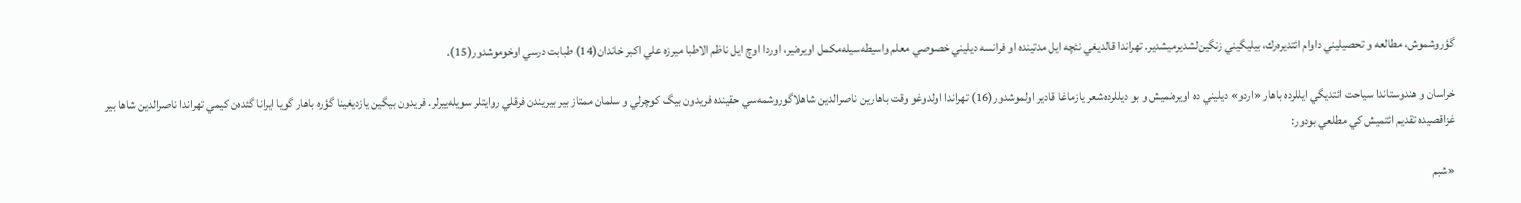گؤروشموش‌، مطالعه‌ و تحصيليني‌ داوام‌ ائتديره‌رك‌، بيليگيني‌ زنگين‌لشديرميشدير. تهراندا قالديغي‌ نئچه‌ ايل‌ مدتينده‌ او فرانسه‌ ديليني‌ خصوصي‌ معلم‌ واسيطه‌سيله‌مكمل‌ اويره‌نير، اوردا اوچ‌ ايل‌ ناظم‌ الاطبا ميرزه‌ علي‌ اكبر خاندان‌(14) طبابت‌ درسي‌ اوخوموشدور(15).

خراسان‌ و هندوستاندا سياحت‌ ائتديگي‌ ايللرده‌ باهار «اردو» ديليني‌ ده‌ اويره‌نميش‌ و بو ديللرده‌شعر يازماغا قادير اولموشدور(16) تهراندا اولدوغو وقت‌ باهارين‌ ناصرالدين‌ شاهلاگوروشمه‌سي‌ حقينده‌ فريدون‌ بيگ‌ كوچرلي‌ و سلمان‌ ممتاز بير بيريندن‌ فرقلي‌ روايتلر سويله‌ييرلر. فريدون‌ بيگين‌ يازديغينا گؤره‌ باهار گويا ايرانا گئده‌ن‌ كيمي‌ تهراندا ناصرالدين‌ شاها بير غزاقصيده‌ تقديم‌ ائتميش‌ كي‌ مطلعي‌ بودور:

«شبم‌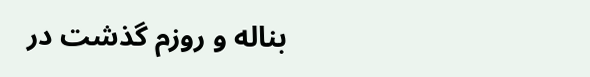بناله‌ و روزم‌ گذشت‌ در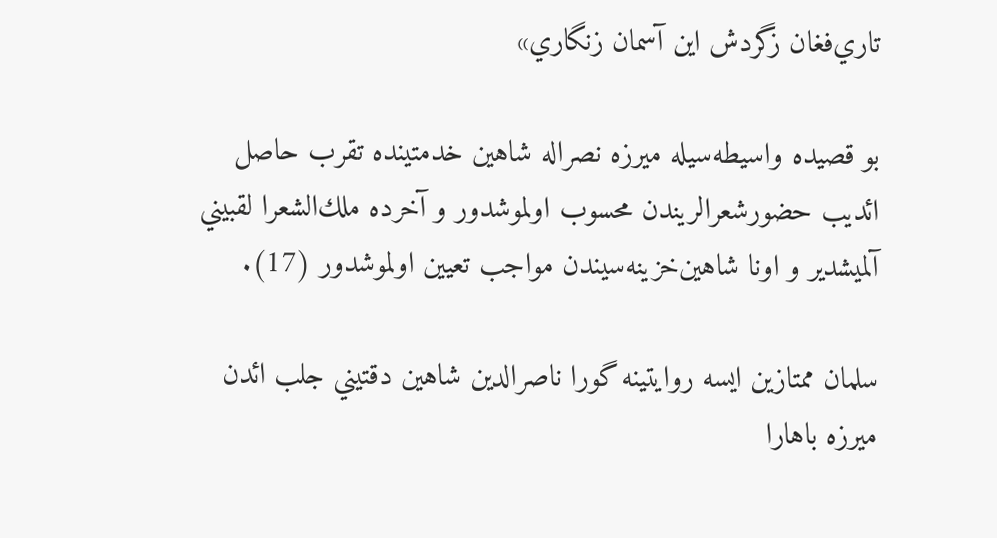تاري‌فغان‌ زگردش‌ اين‌ آسمان‌ زنگاري‌»

بو قصيده‌ واسيطه‌سيله‌ ميرزه‌ نصراله‌ شاهين‌ خدمتينده‌ تقرب‌ حاصل‌ ائديب‌ حضورشعرالريندن‌ محسوب‌ اولموشدور و آخرده‌ ملك‌الشعرا لقبيني‌ آلميشدير و اونا شاهين‌خزينه‌سيندن‌ مواجب‌ تعيين‌ اولموشدور (17).

سلمان‌ ممتازين‌ ايسه‌ روايتينه‌ گورا ناصرالدين‌ شاهين‌ دقتيني‌ جلب‌ ائدن‌ ميرزه‌ باهارا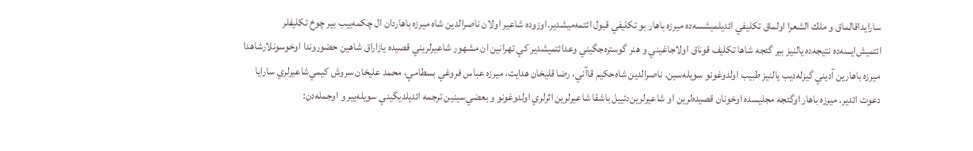سارايداقالماق‌ و ملك‌ الشعرا اولماق‌ تكليفي‌ ائديلميشسه‌ده‌ ميرزه‌ باهار بو تكليفي‌ قبول‌ ائتمه‌ميشدير.اوزوده‌ شاعير اولان‌ ناصرالدين‌ شاه‌ ميرزه‌ باهاردان‌ ال‌ چكمه‌ييب‌ بير چوخ‌ تكليفلر ائتميش‌ايسه‌ده‌ نتيجه‌ده‌ يالنيز بير گئجه‌ شاها تكليف‌ قوناق‌ اولاجاغيني‌ و هنر گوستره‌جگيني‌ وعدائتميشدير كي‌ تهرانين‌ ان‌ مشهور شاعيرلريني‌ قصيده‌ يازاراق‌ شاهين‌ حضوروندا اوخوسونلارشاهدا ميرزه‌ باهارين‌ آديني‌ گيزله‌ديب‌ يالنيز طبيب‌ اولدوغونو سويله‌سين‌. ناصرالدين‌ شاه‌حكيم‌ قاآني‌، رضا قليخان‌ هدايت‌، ميرزه‌ عباس‌ فروغي‌ بسطامي‌، محمد عليخان‌ سروش‌ كيمي‌شاعيرلري‌ سارايا دعوت‌ ائدير. ميرزه‌ باهار اوگئجه‌ مجليسده‌ اوخونان‌ قصيده‌لرين‌ او شاعيرلرين‌دئييل‌ باشقا شاعيرلرين‌ اثرلري‌ اولدوغونو و بعضي‌سينين‌ ترجمه‌ ائديلديگيني‌ سويله‌يير و اوجمله‌دن‌: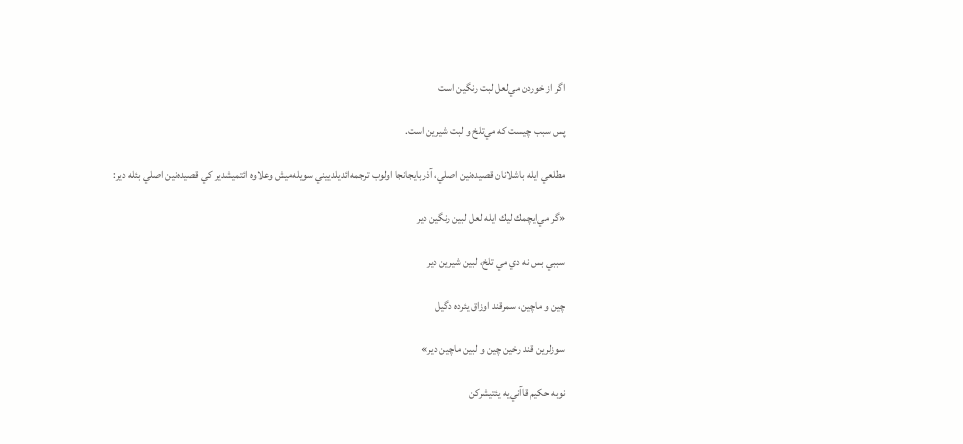اگر از خوردن‌ مي‌لعل‌ لبت‌ رنگين‌ است‌

پس‌ سبب‌ چيست‌ كه‌ مي‌تلخ‌ و لبت‌ شيرين‌ است‌.

مطلعي‌ ايله‌ باشلانان‌ قصيده‌نين‌ اصلي‌، آذربايجانجا اولوب‌ ترجمه‌ائديلدييني‌ سويله‌ميش‌ وعلاوه‌ ائتميشدير كي‌ قصيده‌نين‌ اصلي‌ بئله‌ دير:

«گر مي‌ايچمك‌ ليك‌ ايله‌ لعل‌ لبين‌ رنگين‌ دير

سببي‌ بس‌ نه‌ دي‌ مي‌ تلخ‌، لبين‌ شيرين‌ دير

چين‌ و ماچين‌، سمرقند اوزاق‌ يئرده‌ دگيل‌

سوزلرين‌ قند رخين‌ چين‌ و لبين‌ ماچين‌ دير»

نوبه‌ حكيم‌ قاآني‌يه‌ يئتيشركن‌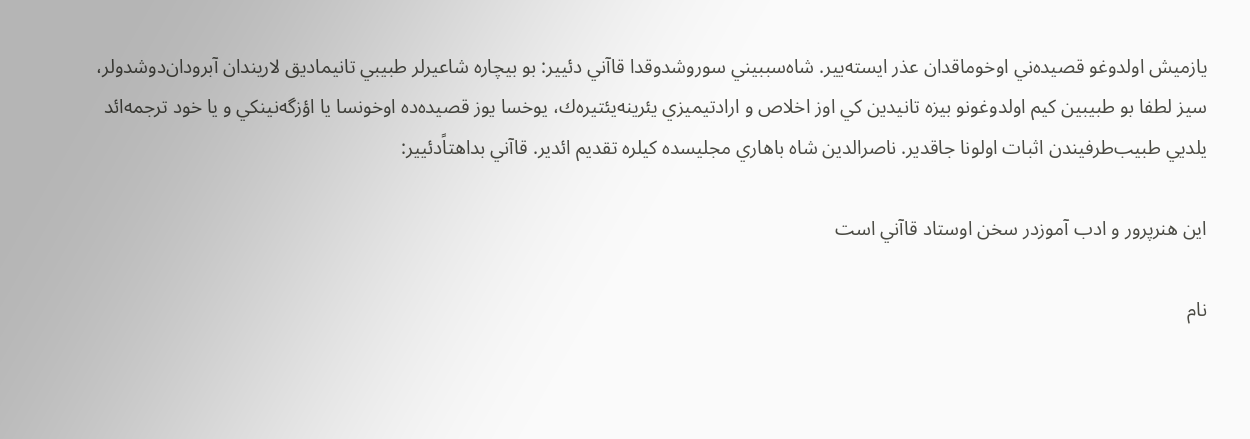يازميش‌ اولدوغو قصيده‌ني‌ اوخوماقدان‌ عذر ايسته‌يير. شاه‌سببيني‌ سوروشدوقدا قاآني‌ دئيير: بو بيچاره‌ شاعيرلر طبيبي‌ تانيماديق‌ لاريندان‌ آبرودان‌دوشدولر، سيز لطفا بو طبيبين‌ كيم‌ اولدوغونو بيزه‌ تانيدين‌ كي‌ اوز اخلاص‌ و ارادتيميزي‌ يئرينه‌يئتيره‌ك‌، يوخسا يوز قصيده‌ده‌ اوخونسا يا اؤزگه‌نينكي‌ و يا خود ترجمه‌ائد يلديي‌ طبيب‌طرفيندن‌ اثبات‌ اولونا جاقدير. ناصرالدين‌ شاه‌ باهاري‌ مجليسده‌ كيلره‌ تقديم‌ ائدير. قاآني‌ بداهتاًدئيير:

اين‌ هنرپرور و ادب‌ آموزدر سخن‌ اوستاد قاآني‌ است‌

نام‌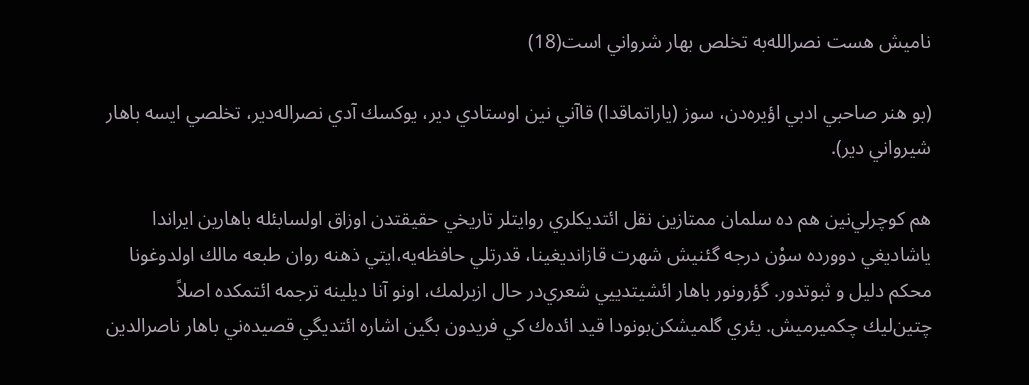ناميش‌ هست‌ نصرالله‌به‌ تخلص‌ بهار شرواني‌ است‌(18)

(بو هنر صاحبي‌ ادبي‌ اؤيره‌دن‌، سوز (ياراتماقدا) قاآني‌ نين‌ اوستادي‌ دير، يوكسك‌ آدي‌ نصراله‌دير، تخلصي‌ ايسه‌ باهار شيرواني‌ دير).

هم‌ كوچرلي‌نين‌ هم‌ ده‌ سلمان‌ ممتازين‌ نقل‌ ائتديكلري‌ روايتلر تاريخي‌ حقيقتدن‌ اوزاق‌ اولسابئله‌ باهارين‌ ايراندا ياشاديغي‌ دوورده‌ سوْن‌ درجه‌ گئنيش‌ شهرت‌ قازانديغينا، قدرتلي‌ حافظه‌يه‌،ايتي‌ ذهنه‌ روان‌ طبعه‌ مالك‌ اولدوغونا محكم‌ دليل‌ و ثبوتدور. گؤرونور باهار ائشيتدييي‌ شعري‌در حال‌ ازبرلمك‌، اونو آنا ديلينه‌ ترجمه‌ ائتمكده‌ اصلاً چتين‌ليك‌ چكميرميش‌. يئري‌ گلميشكن‌بونودا قيد ائده‌ك‌ كي‌ فريدون‌ بگين‌ اشاره‌ ائتديگي‌ قصيده‌ني‌ باهار ناصرالدين‌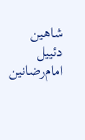شاهين‌ دئييل‌ امام‌رضانين‌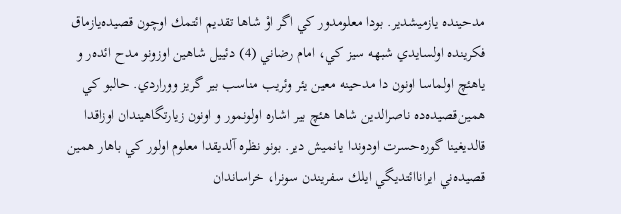مدحينده‌ يازميشدير. بودا معلومدور كي‌ اگر اوْ شاها تقديم‌ ائتمك‌ اوچون‌ قصيده‌يازماق‌ فكرينده‌ اولسايدي‌ شبهه‌ سيز كي‌، امام‌ رضاني‌ (4) دئييل‌ شاهين‌ اوزونو مدح‌ ائده‌ر و ياهئچ‌ اولماسا اونون‌ دا مدحينه‌ معين‌ يئر وئريب‌ مناسب‌ بير گريز ووراردي‌. حالبو كي‌ همين‌قصيده‌ده‌ ناصرالدين‌ شاها هئچ‌ بير اشاره‌ اولونمور و اونون‌ زيارتگاهيندان‌ اوزاقدا قالديغينا گوره‌حسرت‌ اودوندا يانميش‌ دير. بونو نظره‌ آلديقدا معلوم‌ اولور كي‌ باهار همين‌ قصيده‌ني‌ ايراناائتديگي‌ ايلك‌ سفريندن‌ سونرا، خراساندان‌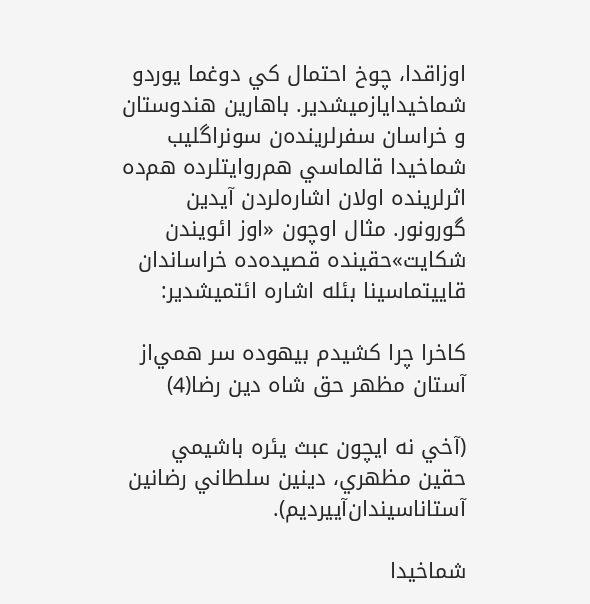اوزاقدا، چوخ‌ احتمال‌ كي‌ دوغما يوردو شماخيدايازميشدير. باهارين‌ هندوستان‌ و خراسان‌ سفرلرينده‌ن‌ سونراگليب‌ شماخيدا قالماسي‌ هم‌روايتلرده‌ هم‌ده‌ اثرلرينده‌ اولان‌ اشاره‌لردن‌ آيدين‌ گورونور. مثال‌ اوچون‌ «اوز ائويندن‌ شكايت‌»حقينده‌ قصيده‌ده‌ خراساندان‌ قاييتماسينا بئله‌ اشاره‌ ائتميشدير:

كاخرا چرا كشيدم‌ بيهوده‌ سر همي‌از آستان‌ مظهر حق‌ شاه‌ دين‌ رضا(4)

(آخي‌ نه‌ ايچون‌ عبث‌ يئره‌ باشيمي‌ حقين‌ مظهري‌، دينين‌ سلطاني‌ رضانين‌ آستاناسيندان‌آييرديم‌).

شماخيدا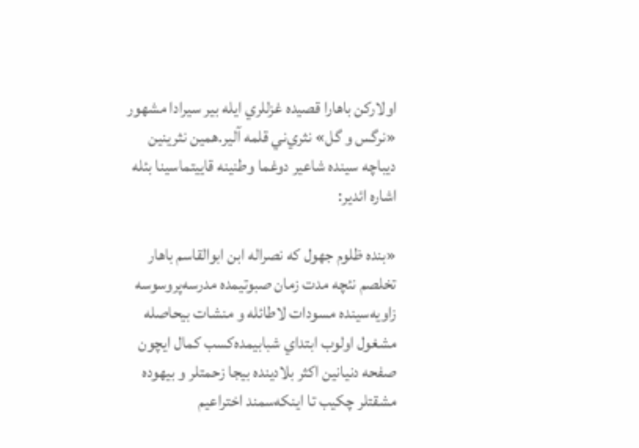اولاركن‌ باهارا قصيده‌ غزللري‌ ايله‌ بير سيرادا مشهور «نرگس‌ و گل‌» نثري‌ني‌ قلمه‌ آلير.همين‌ نثرينين‌ ديباچه‌ سينده‌ شاعير دوغما وطنينه‌ قاييتماسينا بئله‌ اشاره‌ ائدير:

«بنده‌ ظلوم‌ جهول‌ كه‌ نصراله‌ ابن‌ ابوالقاسم‌ باهار تخلصم‌ نئچه‌ مدت‌ زمان‌ صبوتيمده‌ مدرسه‌پروسوسه‌ زاويه‌سينده‌ مسودات‌ لاطائله‌ و منشات‌ بيحاصله‌ مشغول‌ اولوب‌ ابتداي‌ شبابيمده‌كسب‌ كمال‌ ايچون‌ صفحه‌ دنيانين‌ اكثر بلادينده‌ بيجا زحمتلر و بيهوده‌ مشقتلر چكيب‌ تا اينكه‌سمند اختراعيم‌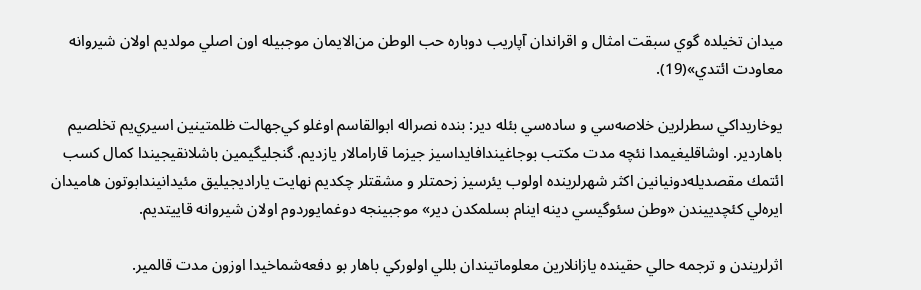ميدان‌ تخيلده‌ گوي‌ سبقت‌ امثال‌ و اقراندان‌ آپاريب‌ دوباره‌ حب‌ الوطن‌ من‌الايمان‌ موجبيله‌ اون‌ اصلي‌ مولديم‌ اولان‌ شيروانه‌ معاودت‌ ائتدي‌»(19).

يوخاريداكي‌ سطرلرين‌ خلاصه‌سي‌ و ساده‌سي‌ بئله‌ دير: بنده‌ نصراله‌ ابوالقاسم‌ اوغلو كي‌جهالت‌ ظلمتينين‌ اسيري‌يم‌ تخلصيم‌ باهاردير. اوشاقليغيمدا نئچه‌ مدت‌ مكتب‌ بوجاغيندافايداسيز جيزما قارامالار يازديم‌. گنجليگيمين‌ باشلانقيجيندا كمال‌ كسب‌ ائتمك‌ مقصديله‌دونيانين‌ اكثر شهرلرينده‌ اولوب‌ يئرسيز زحمتلر و مشقتلر چكديم‌ نهايت‌ ياراديجيليق‌ مئيدانيندابوتون‌ هاميدان‌ ايره‌لي‌ كئچدييندن‌ «وطن‌ سئوگيسي‌ دينه‌ اينام‌ بسلمكدن‌ دير» موجبينجه‌ دوغمايوردوم‌ اولان‌ شيروانه‌ قاييتديم‌.

اثرلريندن‌ و ترجمه‌ حالي‌ حقينده‌ يازانلارين‌ معلوماتيندان‌ بللي‌ اولوركي‌ باهار بو دفعه‌شماخيدا اوزون‌ مدت‌ قالمير.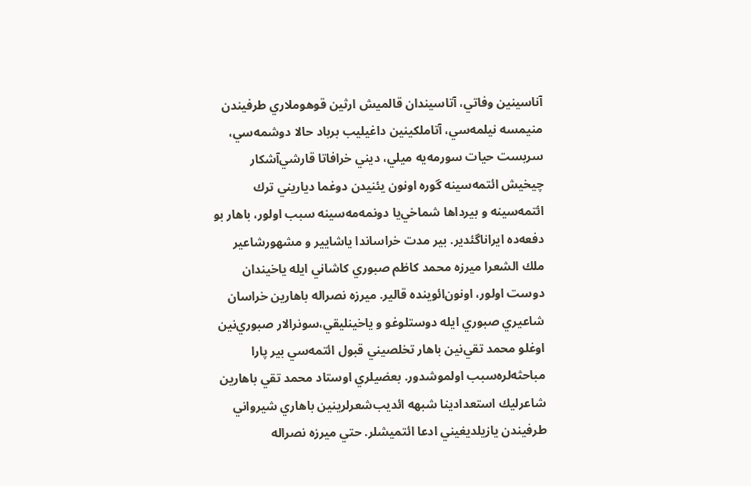آناسينين‌ وفاتي‌، آتاسيندان‌ قالميش‌ ارثين‌ قوهوملاري‌ طرفيندن‌ منيمسه‌ نيلمه‌سي‌، آتاملكينين‌ داغيليب‌ برباد حالا دوشمه‌سي‌، سربست‌ حيات‌ سورمه‌يه‌ ميلي‌، ديني‌ خرافاتا قارشي‌آشكار چيخيش‌ ائتمه‌سينه‌ گوره‌ اونون‌ يئنيدن‌ دوغما دياريني‌ ترك‌ ائتمه‌سينه‌ و بيرداها شماخي‌يا دونمه‌مه‌سينه‌ سبب‌ اولور، باهار بو دفعه‌ده‌ ايراناگئدير. بير مدت‌ خراساندا ياشايير و مشهورشاعير ملك‌ الشعرا ميرزه‌ محمد كاظم‌ صبوري‌ كاشاني‌ ايله‌ ياخيندان‌ دوست‌ اولور، اونون‌ائوينده‌ قالير. ميرزه‌ نصراله‌ باهارين‌ خراسان‌ شاعيري‌ صبوري‌ ايله‌ دوستلوغو و ياخينليقي‌،سونرالار صبوري‌نين‌ اوغلو محمد تقي‌نين‌ باهار تخلصيني‌ قبول‌ ائتمه‌سي‌ بير پارا مباحثه‌لره‌سبب‌ اولموشدور. بعضيلري‌ اوستاد محمد تقي‌ باهارين‌ شاعرليك‌ استعدادينا شبهه‌ ائديب‌شعرلرينين‌ باهاري‌ شيرواني‌ طرفيندن‌ يازيلديغيني‌ ادعا ائتميشلر. حتي‌ ميرزه‌ نصراله‌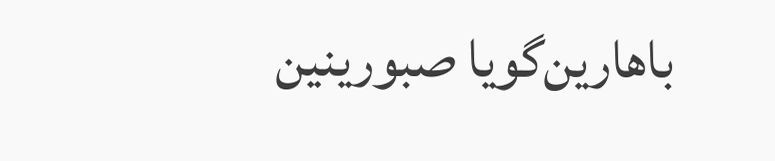باهارين‌گويا صبورينين‌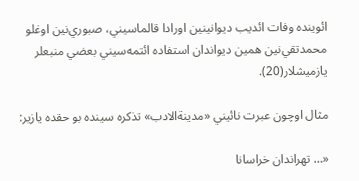ائوينده‌ وفات‌ ائديب‌ ديوانينين‌ اورادا قالماسيني‌، صبوري‌نين‌ اوغلو محمدتقي‌نين‌ همين‌ ديواندان‌ استفاده‌ ائتمه‌سيني‌ بعضي‌ منبعلر يازميشلار(20).

مثال‌ اوچون‌ عبرت‌ نائيني‌ «مدينة‌الادب‌» تذكره‌ سينده‌ بو حقده‌ يازير:

«… تهراندان‌ خراسانا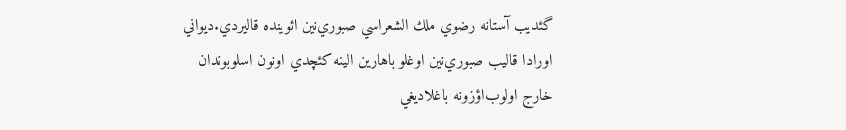گئديب‌ آستانه‌ رضوي‌ ملك‌ الشعراسي‌ صبوري‌نين‌ ائوينده‌ قاليردي‌.ديواني‌ اورادا قاليب‌ صبوري‌نين‌ اوغلو باهارين‌ الينه‌ كئچدي‌ اونون‌ اسلوبوندان‌ خارج‌ اولوب‌اؤزونه‌ باغلاديغي‌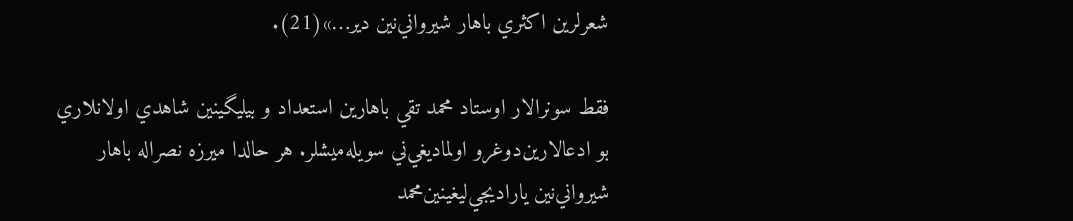شعرلرين‌ اكثري‌ باهار شيرواني‌نين‌ دير…»(21).

فقط‌ سونرالار اوستاد محمد تقي‌ باهارين‌ استعداد و بيليگينين‌ شاهدي‌ اولانلاري‌ بو ادعالارين‌دوغرو اولماديغي‌ني‌ سويله‌ميشلر. هر حالدا ميرزه‌ نصراله‌ باهار شيرواني‌نين‌ ياراديجي‌ليغينين‌محمد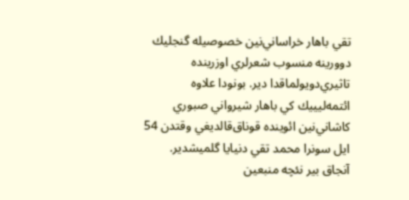تقي‌ باهار خراساني‌نين‌ خصوصيله‌ گنجليك‌ دوورينه‌ منسوب‌ شعرلري‌ اوزرينده‌ تاثيري‌دويولماقدا دير. بونودا علاوه‌ ائتمه‌ليييك‌ كي‌ باهار شيرواني‌ صبوري‌ كاشاني‌نين‌ ائوينده‌ قوناق‌قالديغي‌ وقتدن‌ 54 ايل‌ سونرا محمد تقي‌ دنيايا گلميشدير. آنجاق‌ بير نئچه‌ منبعين‌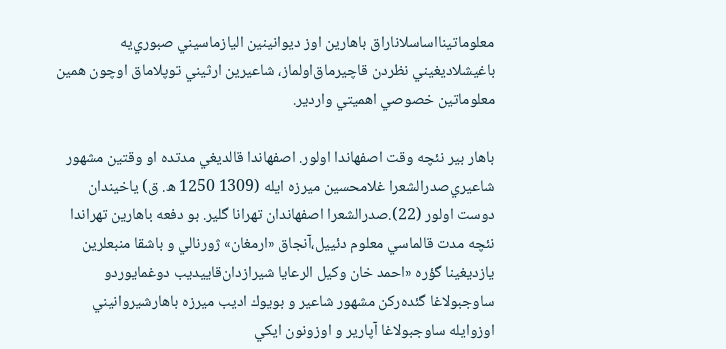معلوماتينااساسلاناراق‌ باهارين‌ اوز ديوانينين‌ اليازماسيني‌ صبوري‌يه‌ باغيشلاديغيني‌ نظردن‌ قاچيرماق‌اولماز، شاعيرين‌ ارثيني‌ توپلاماق‌ اوچون‌ همين‌ معلوماتين‌ خصوصي‌ اهميتي‌ واردير.

باهار بير نئچه‌ وقت‌ اصفهاندا اولور. اصفهاندا قالديغي‌ مدتده‌ او وقتين‌ مشهور شاعيري‌صدرالشعرا غلامحسين‌ ميرزه‌ ايله‌ (1309 1250 ه. ق‌) ياخيندان‌ دوست‌ اولور (22).صدرالشعرا اصفهاندان‌ تهرانا گلير. بو دفعه‌ باهارين‌ تهراندا نئچه‌ مدت‌ قالماسي‌ معلوم‌ دئييل‌،آنجاق‌ «ارمغان‌» ژورنالي‌ و باشقا منبعلرين‌ يازديغينا گؤره‌ «احمد خان‌ وكيل‌ الرعايا شيرازدان‌قاييديب‌ دوغمايوردو ساوجبولاغا گئده‌ركن‌ مشهور شاعير و بويوك‌ اديب‌ ميرزه‌ باهارشيروانيني‌ اوزوايله‌ ساوجبولاغا آپارير و اوزونون‌ ايكي‌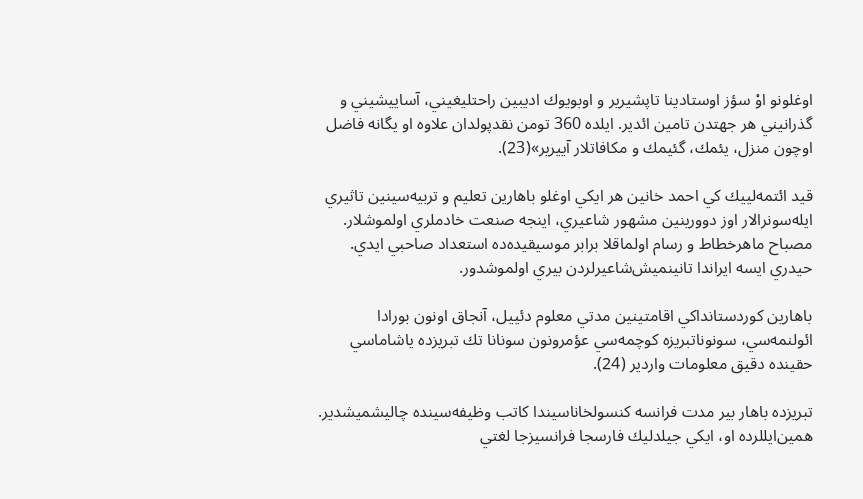اوغلونو اوْ سؤز اوستادينا تاپشيرير و اوبويوك‌ اديبين‌ راحتليغيني‌، آساييشيني‌ و گذرانيني‌ هر جهتدن‌ تامين‌ ائدير. ايلده‌ 360 تومن‌ نقدپولدان‌ علاوه‌ او يگانه‌ فاضل‌ اوچون‌ منزل‌، يئمك‌، گئيمك‌ و مكافاتلار آييرير»(23).

قيد ائتمه‌لييك‌ كي‌ احمد خانين‌ هر ايكي‌ اوغلو باهارين‌ تعليم‌ و تربيه‌سينين‌ تاثيري‌ ايله‌سونرالار اوز دوورينين‌ مشهور شاعيري‌، اينجه‌ صنعت‌ خادملري‌ اولموشلار. مصباح‌ ماهرخطاط‌ و رسام‌ اولماقلا برابر موسيقيده‌ده‌ استعداد صاحبي‌ ايدي‌. حيدري‌ ايسه‌ ايراندا تانينميش‌شاعيرلردن‌ بيري‌ اولموشدور.

باهارين‌ كوردستانداكي‌ اقامتينين‌ مدتي‌ معلوم‌ دئييل‌، آنجاق‌ اونون‌ بورادا ائولنمه‌سي‌، سونوناتبريزه‌ كوچمه‌سي‌ عؤمرونون‌ سونانا تك‌ تبريزده‌ ياشاماسي‌ حقينده‌ دقيق‌ معلومات‌ واردير (24).

تبريزده‌ باهار بير مدت‌ فرانسه‌ كنسولخاناسيندا كاتب‌ وظيفه‌سينده‌ چاليشميشدير. همين‌ايللرده‌ او، ايكي‌ جيلدليك‌ فارسجا فرانسيزجا لغتي‌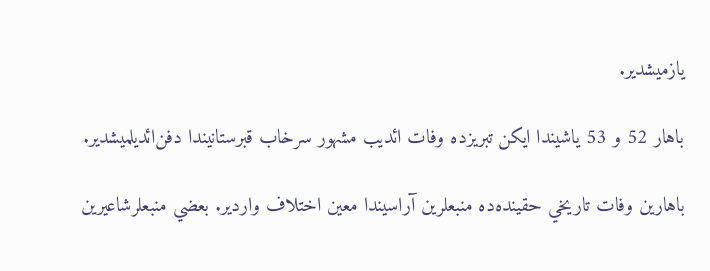يازميشدير.

باهار 52 و 53 ياشيندا ايكن‌ تبريزده‌ وفات‌ ائديب‌ مشهور سرخاب‌ قبرستانيندا دفن‌ائديلميشدير.

باهارين‌ وفات‌ تاريخي‌ حقينده‌ده‌ منبعلرين‌ آراسيندا معين‌ اختلاف‌ واردير. بعضي‌ منبعلرشاعيرين‌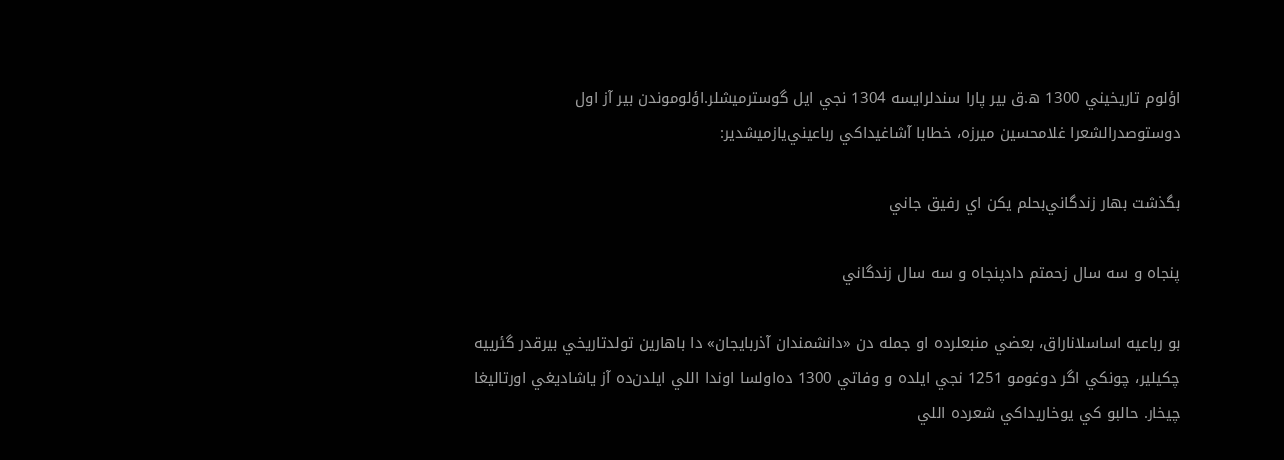اؤلوم‌ تاريخيني‌ 1300 ه.ق‌ بير پارا سندلرايسه‌ 1304 نجي‌ ايل‌ گوسترميشلر.اؤلوموندن‌ بير آز اول‌ دوستوصدرالشعرا غلامحسين‌ ميرزه‌، خطابا آشاغيداكي‌ رباعيني‌يازميشدير:

بگذشت‌ بهار زندگاني‌بحلم‌ يكن‌ اي‌ رفيق‌ جاني‌

پنجاه‌ و سه‌ سال‌ زحمتم‌ دادپنجاه‌ و سه‌ سال‌ زندگاني‌

بو رباعيه‌ اساسلاناراق‌، بعضي‌ منبعلرده‌ او جمله‌ دن‌ «دانشمندان‌ آذربايجان‌» دا باهارين‌ تولدتاريخي‌ بيرقدر گئرييه‌ چكيلير، چونكي‌ اگر دوغومو 1251 نجي‌ ايلده‌ و وفاتي‌ 1300 ده‌اولسا اوندا اللي‌ ايلدن‌ده‌ آز ياشاديغي‌ اورتاليغا چيخار. حالبو كي‌ يوخاريداكي‌ شعرده‌ اللي‌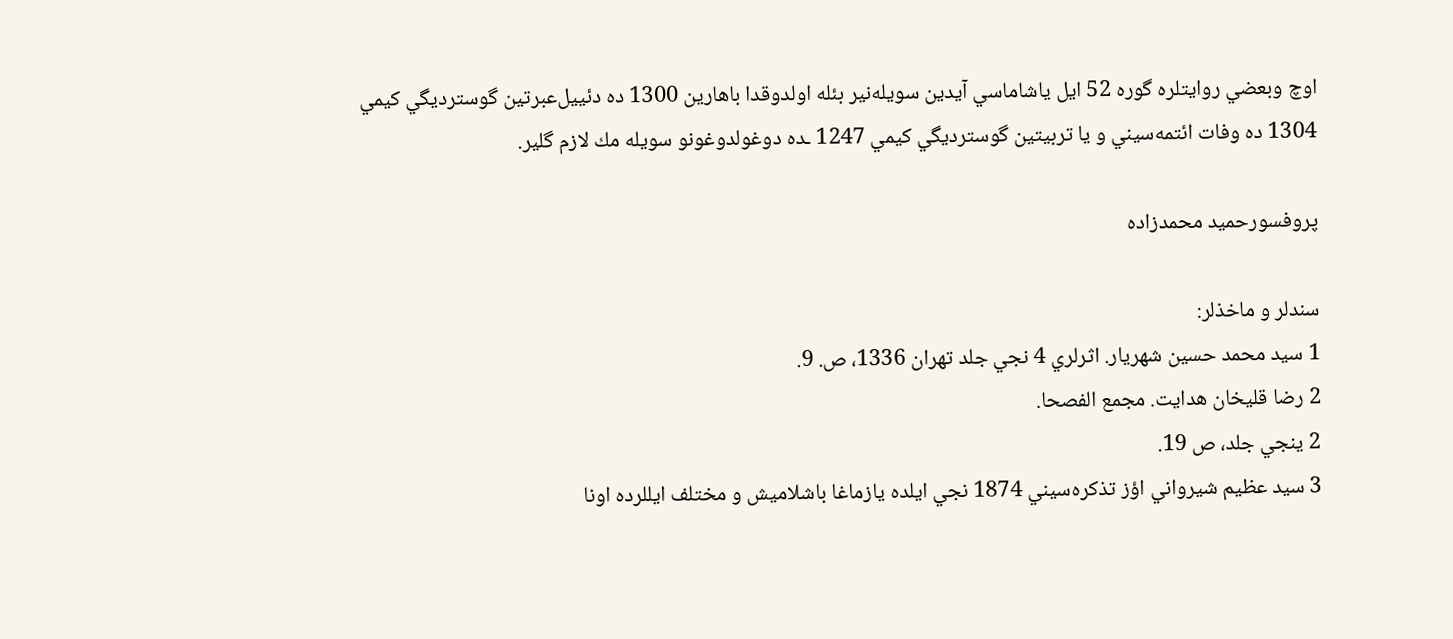اوچ‌ وبعضي‌ روايتلره‌ گوره‌ 52 ايل‌ ياشاماسي‌ آيدين‌ سويله‌نير بئله‌ اولدوقدا باهارين‌ 1300 ده‌ دئييل‌عبرتين‌ گوسترديگي‌ كيمي‌ 1304 ده‌ وفات‌ ائتمه‌سيني‌ و يا تربيتين‌ گوسترديگي‌ كيمي‌ 1247 ـده‌ دوغولدوغونو سويله‌ مك‌ لازم‌ گلير.

پروفسورحميد محمدزاده‌

سندلر و ماخذلر:
1 سيد محمد حسين‌ شهريار. اثرلري‌ 4 نجي‌ جلد تهران‌ 1336، ص‌. 9.
2 رضا قليخان‌ هدايت‌. مجمع‌ الفصحا.
2 ينجي‌ جلد، ص‌ 19.
3 سيد عظيم‌ شيرواني‌ اؤز تذكره‌سيني‌ 1874 نجي‌ ايلده‌ يازماغا باشلاميش‌ و مختلف‌ ايللرده‌ اونا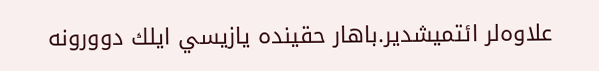علاوه‌لر ائتميشدير.باهار حقينده‌ يازيسي‌ ايلك‌ دوورونه‌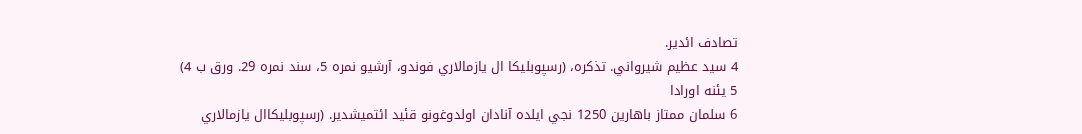تصادف‌ ائدير.
4 سيد عظيم‌ شيرواني‌. تذكره‌، (رسپوبليكا ال‌ يازمالاري‌ فوندو، آرشيو نمره‌ 5، سند نمره‌ 29. ورق‌ ب‌ 4)
5 يئنه‌ اورادا
6 سلمان‌ ممتاز باهارين‌ 1250 نجي‌ ايلده‌ آنادان‌ اولدوغونو قئيد ائتميشدير. (رسپوبليكاال‌ يازمالاري‌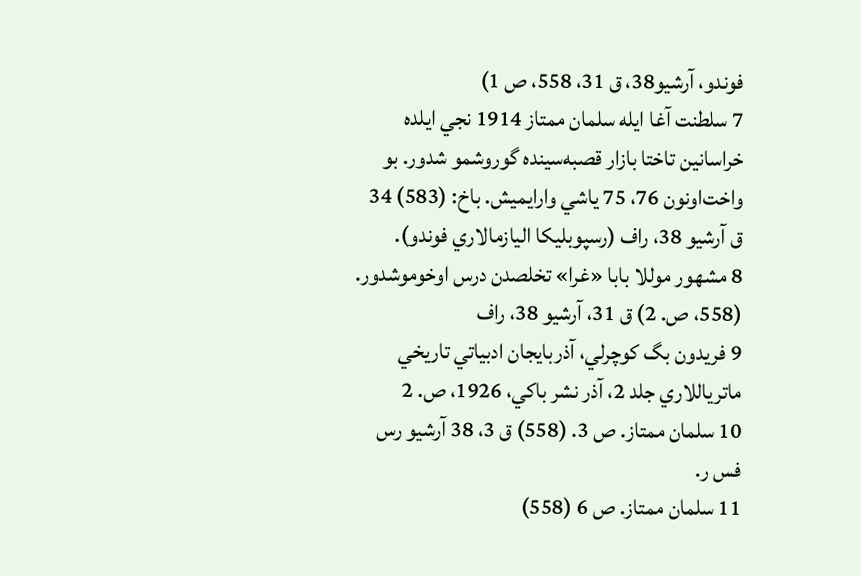فوندو، آرشيو38، ق‌ 31، 558، ص‌ 1)
7 سلطنت‌ آغا ايله‌ سلمان‌ ممتاز 1914 نجي‌ ايلده‌ خراسانين‌ تاختا بازار قصبه‌سينده‌ گوروشمو شدور. بو واخت‌اونون‌ 76، 75 ياشي‌ وارايميش‌. باخ‌: (583) 34 ق‌ آرشيو 38، راف‌ (رسپوبليكا اليازمالاري‌ فوندو).
8 مشهور موللا بابا «غرا» تخلصدن‌ درس‌ اوخوموشدور. (558، ص‌. 2) ق‌ 31، آرشيو 38، راف‌
9 فريدون‌ بگ‌ كوچرلي‌، آذربايجان‌ ادبياتي‌ تاريخي‌ ماترياللاري‌ جلد 2، آذر نشر باكي‌، 1926، ص‌. 2
10 سلمان‌ ممتاز. ص‌ 3. (558) ق‌ 3، 38 آرشيو رس‌ فس‌ ر.
11 سلمان‌ ممتاز. ص‌ 6 (558)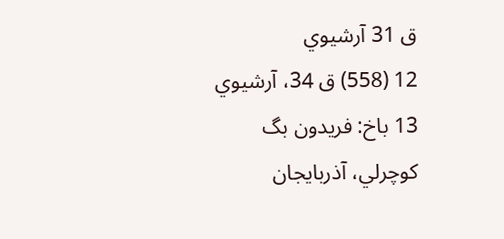ق‌ 31 آرشيوي‌
12 (558) ق‌ 34، آرشيوي‌
13 باخ‌: فريدون‌ بگ‌ كوچرلي‌، آذربايجان‌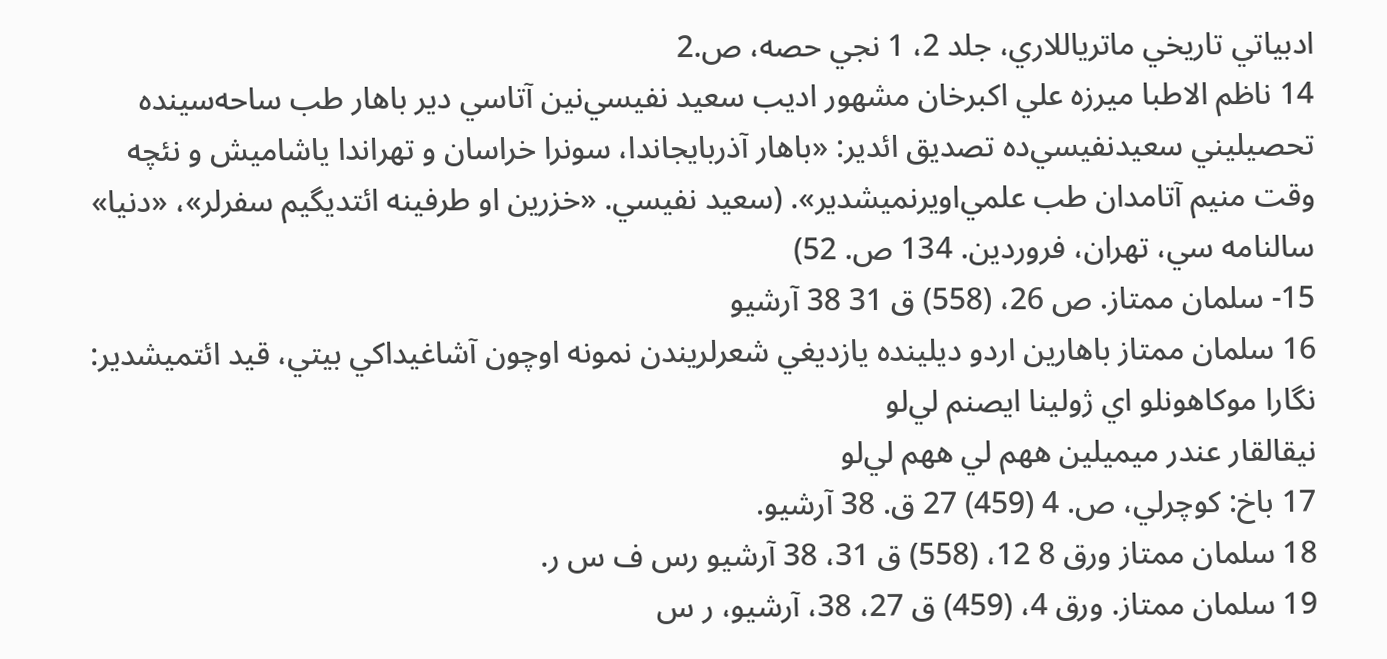ادبياتي‌ تاريخي‌ ماترياللاري‌، جلد 2، 1 نجي‌ حصه‌، ص‌.2
14 ناظم‌ الاطبا ميرزه‌ علي‌ اكبرخان‌ مشهور اديب‌ سعيد نفيسي‌نين‌ آتاسي‌ دير باهار طب‌ ساحه‌سينده‌ تحصيليني‌ سعيدنفيسي‌ده‌ تصديق‌ ائدير: «باهار آذربايجاندا، سونرا خراسان‌ و تهراندا ياشاميش‌ و نئچه‌ وقت‌ منيم‌ آتامدان‌ طب‌ علمي‌اويرنميشدير». (سعيد نفيسي‌. «خزرين‌ او طرفينه‌ ائتديگيم‌ سفرلر»، «دنيا» سالنامه‌ سي‌، تهران‌، فروردين‌. 134 ص‌. 52)
15- سلمان‌ ممتاز. ص‌ 26، (558) ق‌ 31 38 آرشيو
16 سلمان‌ ممتاز باهارين‌ اردو ديلينده‌ يازديغي‌ شعرلريندن‌ نمونه‌ اوچون‌ آشاغيداكي‌ بيتي‌، قيد ائتميشدير:
نگارا موكاهونلو اي‌ ژولينا ايصنم‌ لي‌لو
نيقالقار عندر ميميلين‌ ههم‌ لي‌ ههم‌ لي‌لو
17 باخ‌: كوچرلي‌، ص‌. 4 (459) 27 ق‌. 38 آرشيو.
18 سلمان‌ ممتاز ورق‌ 8 12، (558) ق‌ 31، 38 آرشيو رس‌ ف‌ س‌ ر.
19 سلمان‌ ممتاز. ورق‌ 4، (459) ق‌ 27، 38، آرشيو، ر س‌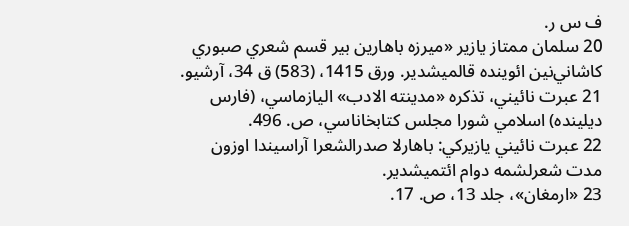ف‌ س‌ ر.
20 سلمان‌ ممتاز يازير «ميرزه‌ باهارين‌ بير قسم‌ شعري‌ صبوري‌ كاشاني‌نين‌ ائوينده‌ قالميشدير. ورق‌ 1415، (583) ق‌ 34، آرشيو.
21 عبرت‌ نائيني‌، تذكره‌ «مدينته‌ الادب‌» اليازماسي‌، (فارس‌ ديلينده‌) اسلامي‌ شورا مجلس‌ كتابخاناسي‌، ص‌. 496.
22 عبرت‌ نائيني‌ يازيركي‌: باهارلا صدرالشعرا آراسيندا اوزون‌ مدت‌ شعرلشمه‌ دوام‌ ائتميشدير.
23 «ارمغان‌»، جلد 13، ص‌. 17.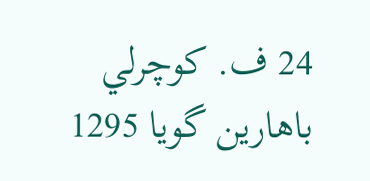24 ف‌. كوچرلي‌ باهارين‌ گويا 1295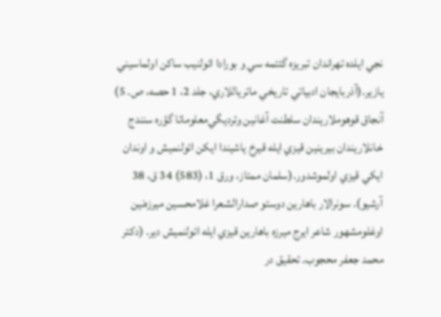نجي‌ ايلده‌ تهراندان‌ تبريزه‌ گئتمه‌ سي‌ و بورادا ائولنيب‌ ساكن‌ اولماسيني‌ يازير.(آذربايجان‌ ادبياتي‌ تاريخي‌ ماترياللاري‌، جلد 2، 1 حصه‌، ص‌. 5) آنجاق‌ قوهوملاريندان‌ سلطنت‌ آغانين‌ وئرديگي‌معلوماتا گؤره‌ سنندج‌ خانلاريندان‌ بيرينين‌ قيزي‌ ايله‌ قيرخ‌ ياشيندا ايكن‌ ائولنميش‌ و اوندان‌ ايكي‌ قيزي‌ اولموشدور.(سلمان‌ ممتاز، ورق‌ 1، (583) 34 ق‌، 38 آرشيو). سونرالار باهارين‌ دوستو صدارالشعرا غلامحسين‌ ميرزه‌نين‌ اوغلومشهور شاعر ايرج‌ ميرزه‌ باهارين‌ قيزي‌ ايله‌ ائولنميش‌ دير. (دكتر محمد جعفر محجوب‌. تحقيق‌ در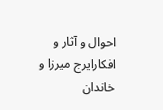احوال‌ و آثار و افكارايرج‌ ميرزا و خاندان‌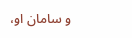و سامان‌ او،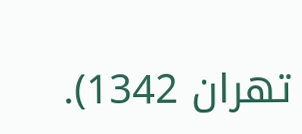تهران‌ 1342).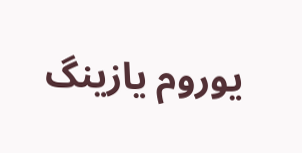یوروم یازینگ